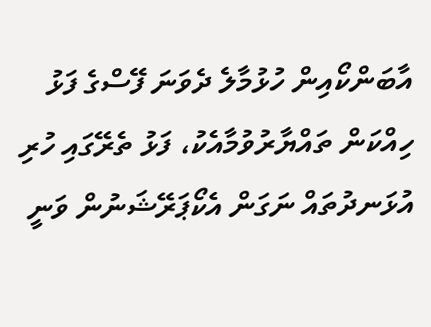އާބަންކޯއިން ހުޅުމާލެ ދެވަނަ ފޭސްގެ ފަޅު ހިއްކަން ތައްޔާރުވުމާއެކު، ފަޅު ތެރޭގައި ހުރި އުޅަނދުތައް ނަގަން އެކޯޕަރޭޝަނުން ވަނީ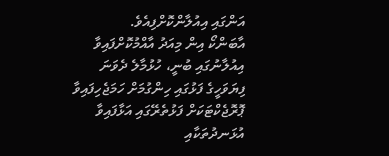އަންގައި އިއުލާންކޮށްފިއެވެ.
އާބަންކޯ އިން މިއަދު އާއްމުކޮށްފައިވާ އިއުލާނުގައި ބުނީ، ހުޅުމާލެ ދެވަނަ ފިޔަވަހީގެ ފަޅުގައި ހިންގުމަށް ހަމަޖެހިފައިވާ ޕޮރޮޖެކްޓަކަށް ފަޅުތެރޭގައި އަޅާފައިވާ އުޅަނދުތަކާއި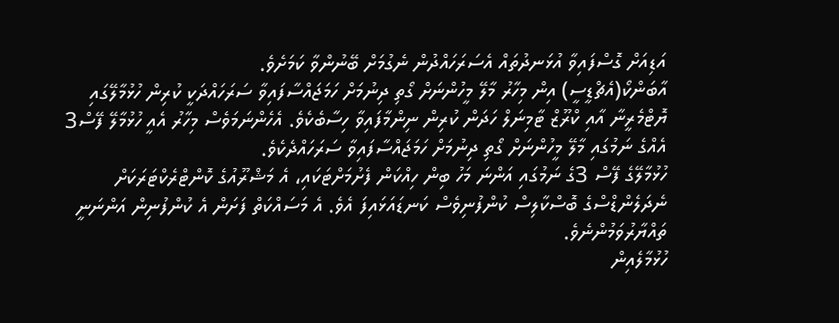އަޑިއަށް ގޮސްފައިވާ އުޅަނދުތައް އެސަރަހައްދުން ނެގުމަށް ބޭނުންވާ ކަމަށެވެ.
އާބަންކޯ(އެޗްޑީސީ) އިން މިހާރު މާލޭ މީހުންނަށް ގޯތި ދިނުމަށް ހަމަޖައްސާފައިވާ ސަރަހައްދަކީ ކުރިން ހުޅުމާލޭގައި ޔޮޓްމެރީނާ އާއި ކްރޫޒް ޓާމިނަލް ހަދަން ކުރިން ނިންމާފައިވާ ހިސާބެކެވެ. އެހެންނަމަވެސް މިހާރު އެއީ ހުޅުމާލޭ ފޭސް3 އެއްގެ ނަމުގައި މާލޭ މީހުންނަށް ގޯތި ދިނުމަށް ހަމަޖައްސާފައިވާ ސަރަހައްދެކެވެ.
ހުޅުމާލޭގެ ފޭސް 3ގެ ނަމުގައި އަންނަ މަހު ބިން ހިއްކަން ފެށުމަށްޓަކައި، އެ މަޝްރޫއުގެ ކޮންޓްރެކްޓަރަކަށް ނެދަލެންޑްސްގެ ބޮސްކާލިސް ކުންފުނިވެސް ކަނޑައަޅައިފަ އެވެ. އެ މަސައްކަތް ފަށަން އެ ކުންފުނިން އަންނަނީ ތައްޔާރުވަމުންނެވެ.
ހުޅުމާލެއިން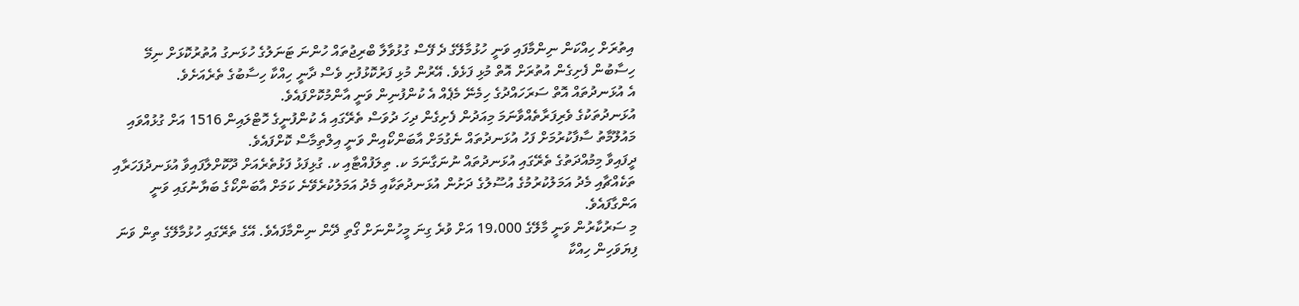އިތުރަށް ހިއްކަން ނިންމާފައި ވަނީ ހުޅުމާލޭގެ ދެ ފޭސް ގުޅުވާލާ ބްރިޖުތައް ހުންނަ ޓަނަލުގެ ހުޅަނގު އުތުރުކޮޅަށް ނިމޭ ހިސާބުން ފެށިގެން އުތުރަށް އޮތް މުޅި ފަޅެވެ. އޭރުން މުޅި ފަރުކޮޅުފުށި ވެސް ދާނީ ހިއްކާ ހިސާބުގެ ތެރެއަށެވެ.
އެ އުޅަނދުތައް އޮތް ސަރަހައްދުގެ ހިމެނޭ މެޕެއް އެ ކުންފުނިން ވަނީ އާންމުކޮށްފައެވެ.
އުޅަނދުތަކުގެ ވެރިފަރާތެއްވާނަމަ މިއަދުން ފެށިގެން ދިހަ ދުވަސް ތެރޭގައި އެ ކުންފުނީގެ ހޮޓްލައިން 1516 އަށް ގުޅުއްވައި މައުލޫމާތު ސާފާކުރުމަށް ފަހު އުޅަނދުތައް ނެގުމަށް އާބަންކޯއިން ވަނީ އިލްތިމާސް ކޮށްފައެވެ.
ދީފައިވާ މިމުއްދަތުގެ ތެރޭގައި އުޅަނދުތައް ނުނަގާނަމަ ކ. ތިލަފުއްޓާއި ކ. ގުޅިފަޅު ފަޅުތެރެއަށް ދޫކޮށްލާފައިވާ އުޅަނދުފަހަރާއި ތަކެއްޗާއި މެދު އަމަލުކުރުމުގެ އުސޫލުގެ ދަށުން އުޅަނދުތަކާއި މެދު އަމަލުކުރެވޭނެ ކަމަށް އާބަންކޯގެ ބަޔާނުގައި ވަނީ އަންގާފައެވެ.
މި ސަރުކާރުން ވަނީ މާލޭގެ 19،000 އަށް ވުރެ ގިނަ މީހުންނަށް ގޯތި ދޭން ނިންމާފައެވެ. އޭގެ ތެރޭގައި ހުޅުމާލޭގެ ތިން ވަނަ ފިޔަވަހިން ހިއްކާ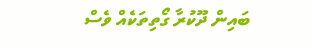ބައިން ދޫކުރާ ގޯތިތަކެއް ވެސް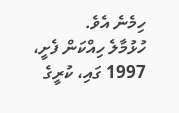ހިމެނެ އެވެ.
ހުޅުމާލެ ހިއްކަން ފެށީ، 1997 ގައި، ކުރީގެ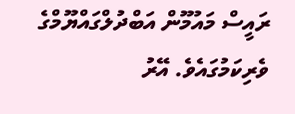ރައީސް މައުމޫން އަބްދުލްގައްޔޫމްގެ ވެރިކަމުގައެވެ. އޭރު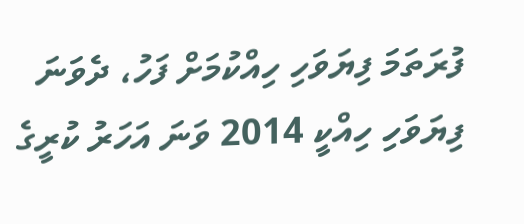ފުރަތަމަ ފިޔަވަހި ހިއްކުމަށް ފަހު، ދެވަނަ ފިޔަވަހި ހިއްކީ 2014 ވަނަ އަހަރު ކުރީގެ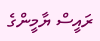ރައީސް ޔާމީންގެ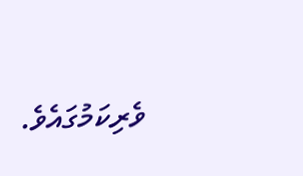ވެރިކަމުގައެވެ.